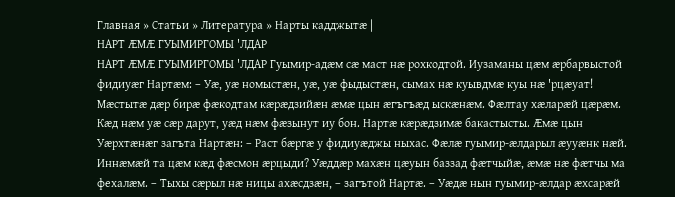Главная » Статьи » Литература » Нарты кадджытæ |
НАРТ ÆМÆ ГУЫМИРГОМЫ 'ЛДАР
НАРТ ÆМÆ ГУЫМИРГОМЫ 'ЛДАР Гуымир-адæм сæ маст нæ рохкодтой. Иузаманы цæм æрбарвыстой фидиуæг Нартæм: – Уæ, уæ номыстæн, уæ, уæ фыдыстæн, сымах нæ куывдмæ куы нæ 'рцæуат! Мæстытæ дæр бирæ фæкодтам кæрæдзийæн æмæ цын æгъгъæд ыскæнæм. Фæлтау хæларæй цæрæм. Кæд нæм уæ сæр дарут, уæд нæм фæзынут иу бон. Нартæ кæрæдзимæ бакастысты. Æмæ цын Уæрхтæнæг загъта Нартæн: – Раст бæргæ у фидиуæджы ныхас. Фæлæ гуымир-æлдарыл æууæнк нæй. Иннæмæй та цæм кæд фæсмон æрцыди? Уæддæр махæн цæуын баззад фæтчыйæ, æмæ нæ фæтчы ма фехалæм. – Тыхы сæрыл нæ ницы ахæсдзæн, – загътой Нартæ. – Уæдæ нын гуымир-æлдар æхсарæй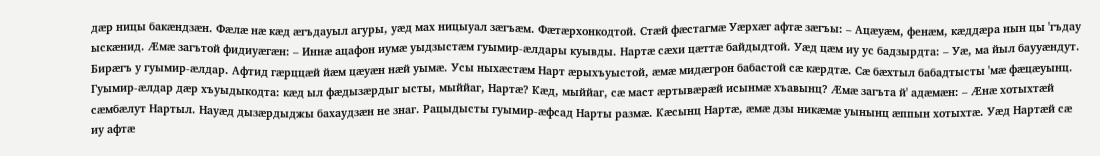дæр ницы бакæндзæн. Фæлæ нæ кæд æгъдауыл агуры, уæд мах ницыуал зæгъæм. Фæтæрхонкодтой. Стæй фæстагмæ Уæрхæг афтæ зæгъы: – Ацæуæм, фенæм, кæддæра нын цы 'гъдау ыскæнид. Æмæ загътой фидиуæгæн: – Иннæ ацафон иумæ уыдзыстæм гуымир-æлдары куывды. Нартæ сæхи цæттæ байдыдтой. Уæд цæм иу ус бадзырдта: – Уæ, ма йыл баууæндут. Бирæгъ у гуымир-æлдар. Афтид гæрццæй йæм цæуæн нæй уымæ. Усы ныхæстæм Нарт æрыхъуыстой, æмæ мидæгрон бабастой сæ кæрдтæ. Сæ бæхтыл бабадтысты 'мæ фæцæуынц. Гуымир-æлдар дæр хъуыдыкодта: кæд ыл фæдызæрдыг ысты, мыййаг, Нартæ? Кæд, мыййаг, сæ маст æртывæрæй исынмæ хъавынц? Æмæ загъта й' адæмæн: – Æнæ хотыхтæй сæмбæлут Нартыл. Науæд дызæрдыджы бахаудзæн не знаг. Рацыдысты гуымир-æфсад Нарты размæ. Кæсынц Нартæ, æмæ дзы никæмæ уынынц æппын хотыхтæ. Уæд Нартæй сæ иу афтæ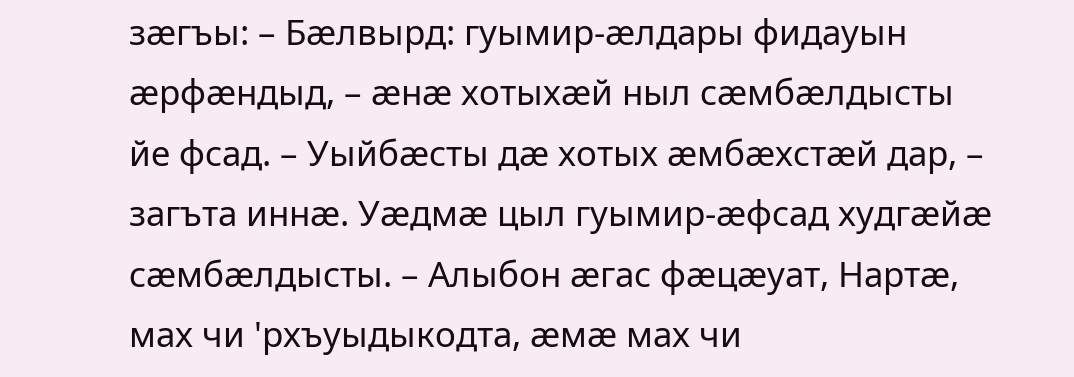зæгъы: – Бæлвырд: гуымир-æлдары фидауын æрфæндыд, – æнæ хотыхæй ныл сæмбæлдысты йе фсад. – Уыйбæсты дæ хотых æмбæхстæй дар, – загъта иннæ. Уæдмæ цыл гуымир-æфсад худгæйæ сæмбæлдысты. – Алыбон æгас фæцæуат, Нартæ, мах чи 'рхъуыдыкодта, æмæ мах чи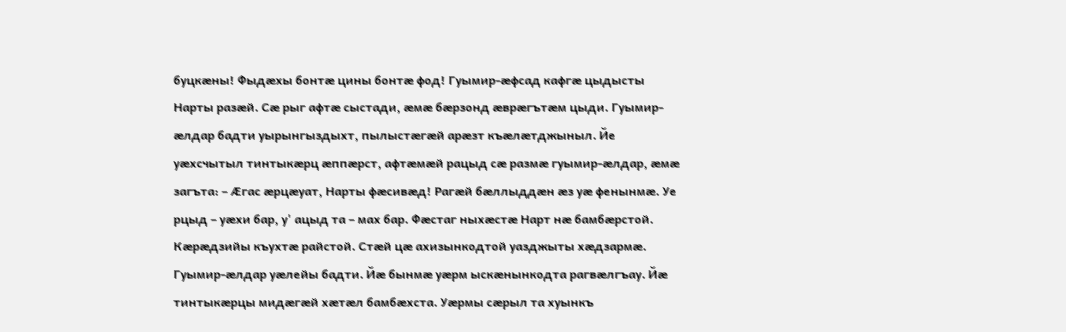буцкæны! Фыдæхы бонтæ цины бонтæ фод! Гуымир-æфсад кафгæ цыдысты Нарты разæй. Сæ рыг афтæ сыстади, æмæ бæрзонд æврæгътæм цыди. Гуымир-æлдар бадти уырынгыздыхт, пылыстæгæй арæзт къæлæтджыныл. Йе уæхсчытыл тинтыкæрц æппæрст, афтæмæй рацыд сæ размæ гуымир-æлдар, æмæ загъта: – Æгас æрцæуат, Нарты фæсивæд! Рагæй бæллыддæн æз уæ фенынмæ. Уе рцыд – уæхи бар, у' ацыд та – мах бар. Фæстаг ныхæстæ Нарт нæ бамбæрстой. Кæрæдзийы къухтæ райстой. Стæй цæ ахизынкодтой уазджыты хæдзармæ. Гуымир-æлдар уæлейы бадти. Йæ бынмæ уæрм ыскæнынкодта рагвæлгъау. Йæ тинтыкæрцы мидæгæй хæтæл бамбæхста. Уæрмы сæрыл та хуынкъ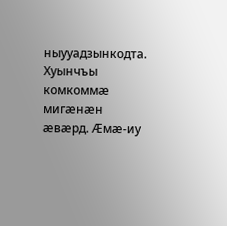ныууадзынкодта. Хуынчъы комкоммæ мигæнæн æвæрд. Æмæ-иу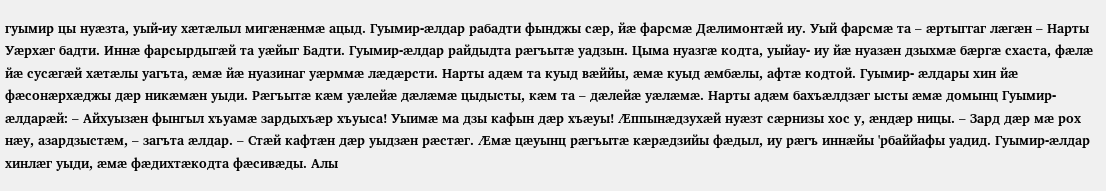гуымир цы нуæзта, уый-иу хæтæлыл мигæнæнмæ ацыд. Гуымир-æлдар рабадти фынджы сæр, йæ фарсмæ Дæлимонтæй иу. Уый фарсмæ та – æртыггаг лæгæн – Нарты Уæрхæг бадти. Иннæ фарсырдыгæй та уæйыг Бадти. Гуымир-æлдар райдыдта рæгъытæ уадзын. Цыма нуазгæ кодта, уыйау- иу йæ нуазæн дзыхмæ бæргæ схаста, фæлæ йæ сусæгæй хæтæлы уагъта, æмæ йæ нуазинаг уæрммæ лæдæрсти. Нарты адæм та куыд вæййы, æмæ куыд æмбæлы, афтæ кодтой. Гуымир- æлдары хин йæ фæсонæрхæджы дæр никæмæн уыди. Рæгъытæ кæм уæлейæ дæлæмæ цыдысты, кæм та – дæлейæ уæлæмæ. Нарты адæм бахъæлдзæг ысты æмæ домынц Гуымир-æлдарæй: – Айхуызæн фынгыл хъуамæ зардыхъæр хъуыса! Уыимæ ма дзы кафын дæр хъæуы! Æппынæдзухæй нуæзт сæрнизы хос у, æндæр ницы. – Зард дæр мæ рох нæу, азардзыстæм, – загъта æлдар. – Стæй кафтæн дæр уыдзæн рæстæг. Æмæ цæуынц рæгъытæ кæрæдзийы фæдыл, иу рæгъ иннæйы 'рбаййафы уадид. Гуымир-æлдар хинлæг уыди, æмæ фæдихтæкодта фæсивæды. Алы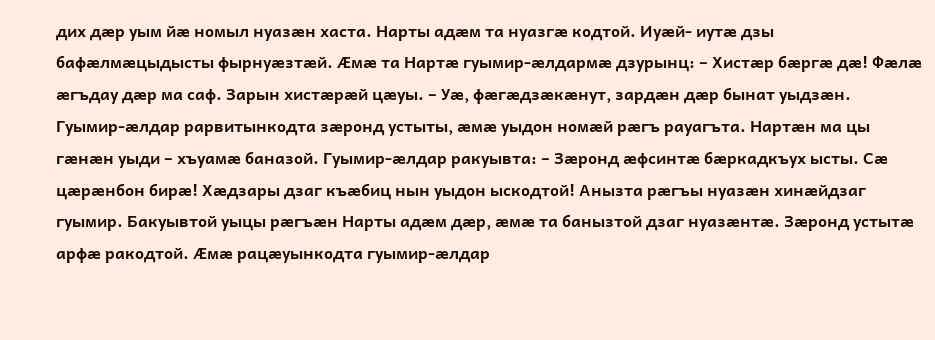дих дæр уым йæ номыл нуазæн хаста. Нарты адæм та нуазгæ кодтой. Иуæй- иутæ дзы бафæлмæцыдысты фырнуæзтæй. Æмæ та Нартæ гуымир-æлдармæ дзурынц: – Хистæр бæргæ дæ! Фæлæ æгъдау дæр ма саф. Зарын хистæрæй цæуы. – Уæ, фæгæдзæкæнут, зардæн дæр бынат уыдзæн. Гуымир-æлдар рарвитынкодта зæронд устыты, æмæ уыдон номæй рæгъ рауагъта. Нартæн ма цы гæнæн уыди – хъуамæ баназой. Гуымир-æлдар ракуывта: – Зæронд æфсинтæ бæркадкъух ысты. Сæ цæрæнбон бирæ! Хæдзары дзаг къæбиц нын уыдон ыскодтой! Анызта рæгъы нуазæн хинæйдзаг гуымир. Бакуывтой уыцы рæгъæн Нарты адæм дæр, æмæ та банызтой дзаг нуазæнтæ. Зæронд устытæ арфæ ракодтой. Æмæ рацæуынкодта гуымир-æлдар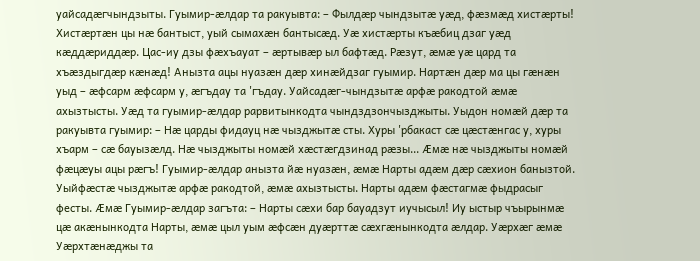уайсадæгчындзыты. Гуымир-æлдар та ракуывта: – Фылдæр чындзытæ уæд, фæзмæд хистæрты! Хистæртæн цы нæ бантыст, уый сымахæн бантысæд. Уæ хистæрты къæбиц дзаг уæд кæддæриддæр. Цас-иу дзы фæхъауат – æртывæр ыл бафтæд. Рæзут, æмæ уæ цард та хъæздыгдæр кæнæд! Анызта ацы нуазæн дæр хинæйдзаг гуымир. Нартæн дæр ма цы гæнæн уыд – æфсарм æфсарм у, æгъдау та 'гъдау. Уайсадæг-чындзытæ арфæ ракодтой æмæ ахызтысты. Уæд та гуымир-æлдар рарвитынкодта чындздзончызджыты. Уыдон номæй дæр та ракуывта гуымир: – Нæ царды фидауц нæ чызджытæ сты. Хуры 'рбакаст сæ цæстæнгас у, хуры хъарм – сæ бауызæлд. Нæ чызджыты номæй хæстæгдзинад рæзы... Æмæ нæ чызджыты номæй фæцæуы ацы рæгъ! Гуымир-æлдар анызта йæ нуазæн, æмæ Нарты адæм дæр сæхион банызтой. Уыйфæстæ чызджытæ арфæ ракодтой, æмæ ахызтысты. Нарты адæм фæстагмæ фыдрасыг фесты. Æмæ Гуымир-æлдар загъта: – Нарты сæхи бар бауадзут иучысыл! Иу ыстыр чъырынмæ цæ акæнынкодта Нарты, æмæ цыл уым æфсæн дуæрттæ сæхгæнынкодта æлдар. Уæрхæг æмæ Уæрхтæнæджы та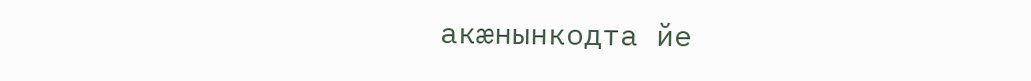акæнынкодта йе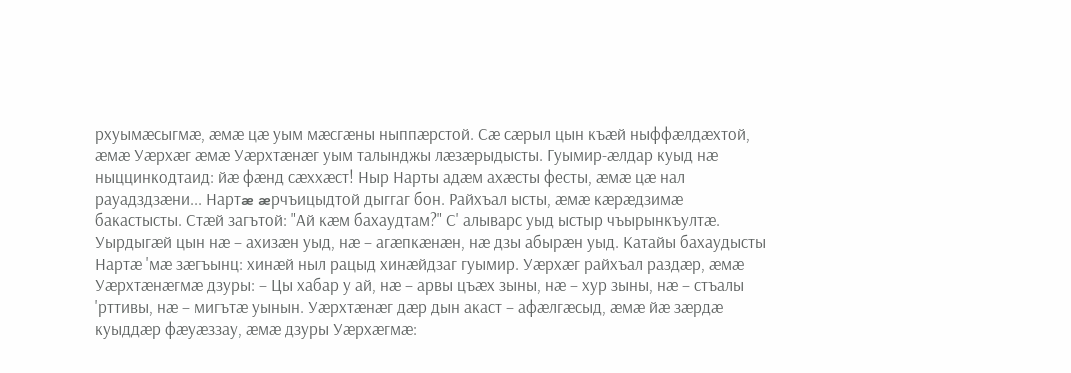рхуымæсыгмæ, æмæ цæ уым мæсгæны ныппæрстой. Сæ сæрыл цын къæй ныффæлдæхтой, æмæ Уæрхæг æмæ Уæрхтæнæг уым талынджы лæзæрыдысты. Гуымир-æлдар куыд нæ ныццинкодтаид: йæ фæнд сæххæст! Ныр Нарты адæм ахæсты фесты, æмæ цæ нал рауадздзæни... Нартæ æрчъицыдтой дыггаг бон. Райхъал ысты, æмæ кæрæдзимæ бакастысты. Стæй загътой: "Ай кæм бахаудтам?" С' алыварс уыд ыстыр чъырынкъултæ. Уырдыгæй цын нæ – ахизæн уыд, нæ – агæпкæнæн, нæ дзы абырæн уыд. Катайы бахаудысты Нартæ 'мæ зæгъынц: хинæй ныл рацыд хинæйдзаг гуымир. Уæрхæг райхъал раздæр, æмæ Уæрхтæнæгмæ дзуры: – Цы хабар у ай, нæ – арвы цъæх зыны, нæ – хур зыны, нæ – стъалы 'рттивы, нæ – мигътæ уынын. Уæрхтæнæг дæр дын акаст – афæлгæсыд, æмæ йæ зæрдæ куыддæр фæуæззау, æмæ дзуры Уæрхæгмæ: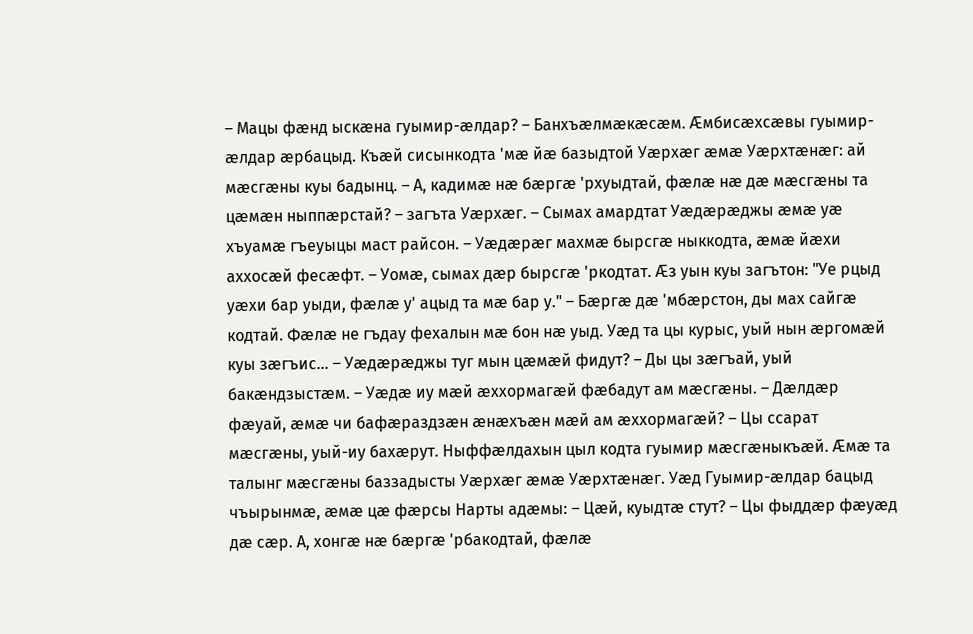– Мацы фæнд ыскæна гуымир-æлдар? – Банхъæлмæкæсæм. Æмбисæхсæвы гуымир-æлдар æрбацыд. Къæй сисынкодта 'мæ йæ базыдтой Уæрхæг æмæ Уæрхтæнæг: ай мæсгæны куы бадынц. – А, кадимæ нæ бæргæ 'рхуыдтай, фæлæ нæ дæ мæсгæны та цæмæн ныппæрстай? – загъта Уæрхæг. – Сымах амардтат Уæдæрæджы æмæ уæ хъуамæ гъеуыцы маст райсон. – Уæдæрæг махмæ бырсгæ ныккодта, æмæ йæхи аххосæй фесæфт. – Уомæ, сымах дæр бырсгæ 'ркодтат. Æз уын куы загътон: "Уе рцыд уæхи бар уыди, фæлæ у' ацыд та мæ бар у." – Бæргæ дæ 'мбæрстон, ды мах сайгæ кодтай. Фæлæ не гъдау фехалын мæ бон нæ уыд. Уæд та цы курыс, уый нын æргомæй куы зæгъис... – Уæдæрæджы туг мын цæмæй фидут? – Ды цы зæгъай, уый бакæндзыстæм. – Уæдæ иу мæй æххормагæй фæбадут ам мæсгæны. – Дæлдæр фæуай, æмæ чи бафæраздзæн æнæхъæн мæй ам æххормагæй? – Цы ссарат мæсгæны, уый-иу бахæрут. Ныффæлдахын цыл кодта гуымир мæсгæныкъæй. Æмæ та талынг мæсгæны баззадысты Уæрхæг æмæ Уæрхтæнæг. Уæд Гуымир-æлдар бацыд чъырынмæ, æмæ цæ фæрсы Нарты адæмы: – Цæй, куыдтæ стут? – Цы фыддæр фæуæд дæ сæр. А, хонгæ нæ бæргæ 'рбакодтай, фæлæ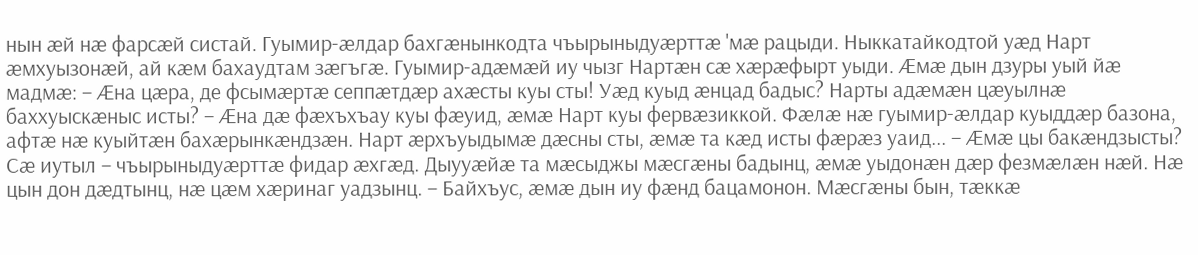нын æй нæ фарсæй систай. Гуымир-æлдар бахгæнынкодта чъырыныдуæрттæ 'мæ рацыди. Ныккатайкодтой уæд Нарт æмхуызонæй, ай кæм бахаудтам зæгъгæ. Гуымир-адæмæй иу чызг Нартæн сæ хæрæфырт уыди. Æмæ дын дзуры уый йæ мадмæ: – Æна цæра, де фсымæртæ сеппæтдæр ахæсты куы сты! Уæд куыд æнцад бадыс? Нарты адæмæн цæуылнæ баххуыскæныс исты? – Æна дæ фæхъхъау куы фæуид, æмæ Нарт куы фервæзиккой. Фæлæ нæ гуымир-æлдар куыддæр базона, афтæ нæ куыйтæн бахæрынкæндзæн. Нарт æрхъуыдымæ дæсны сты, æмæ та кæд исты фæрæз уаид... – Æмæ цы бакæндзысты? Сæ иутыл – чъырыныдуæрттæ фидар æхгæд. Дыууæйæ та мæсыджы мæсгæны бадынц, æмæ уыдонæн дæр фезмæлæн нæй. Нæ цын дон дæдтынц, нæ цæм хæринаг уадзынц. – Байхъус, æмæ дын иу фæнд бацамонон. Мæсгæны бын, тæккæ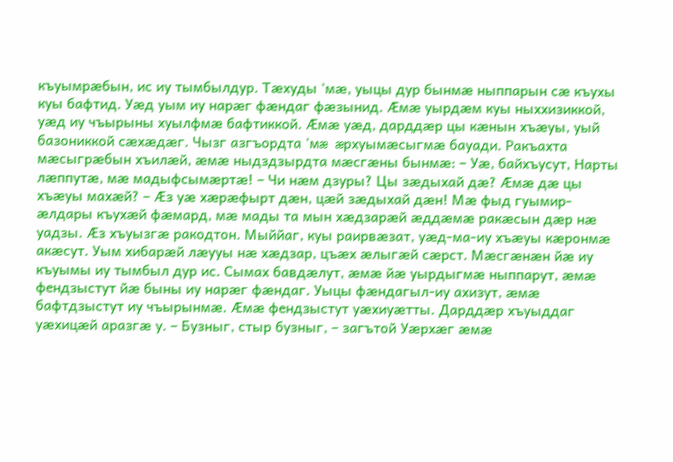къуымрæбын, ис иу тымбылдур. Тæхуды 'мæ, уыцы дур бынмæ ныппарын сæ къухы куы бафтид. Уæд уым иу нарæг фæндаг фæзынид. Æмæ уырдæм куы ныххизиккой, уæд иу чъырыны хуылфмæ бафтиккой. Æмæ уæд, дарддæр цы кæнын хъæуы, уый базониккой сæхæдæг. Чызг азгъордта 'мæ æрхуымæсыгмæ бауади. Ракъахта мæсыгрæбын хъилæй, æмæ ныдздзырдта мæсгæны бынмæ: – Уæ, байхъусут, Нарты лæппутæ, мæ мадыфсымæртæ! – Чи нæм дзуры? Цы зæдыхай дæ? Æмæ дæ цы хъæуы махæй? – Æз уæ хæрæфырт дæн, цæй зæдыхай дæн! Мæ фыд гуымир-æлдары къухæй фæмард, мæ мады та мын хæдзарæй æддæмæ ракæсын дæр нæ уадзы. Æз хъуызгæ ракодтон. Мыййаг, куы раирвæзат, уæд-ма-иу хъæуы кæронмæ акæсут. Уым хибарæй лæууы нæ хæдзар, цъæх æлыгæй сæрст. Мæсгæнæн йæ иу къуымы иу тымбыл дур ис. Сымах бавдæлут, æмæ йæ уырдыгмæ ныппарут, æмæ фендзыстут йæ быны иу нарæг фæндаг. Уыцы фæндагыл-иу ахизут, æмæ бафтдзыстут иу чъырынмæ. Æмæ фендзыстут уæхиуæтты. Дарддæр хъуыддаг уæхицæй аразгæ у. – Бузныг, стыр бузныг, – загътой Уæрхæг æмæ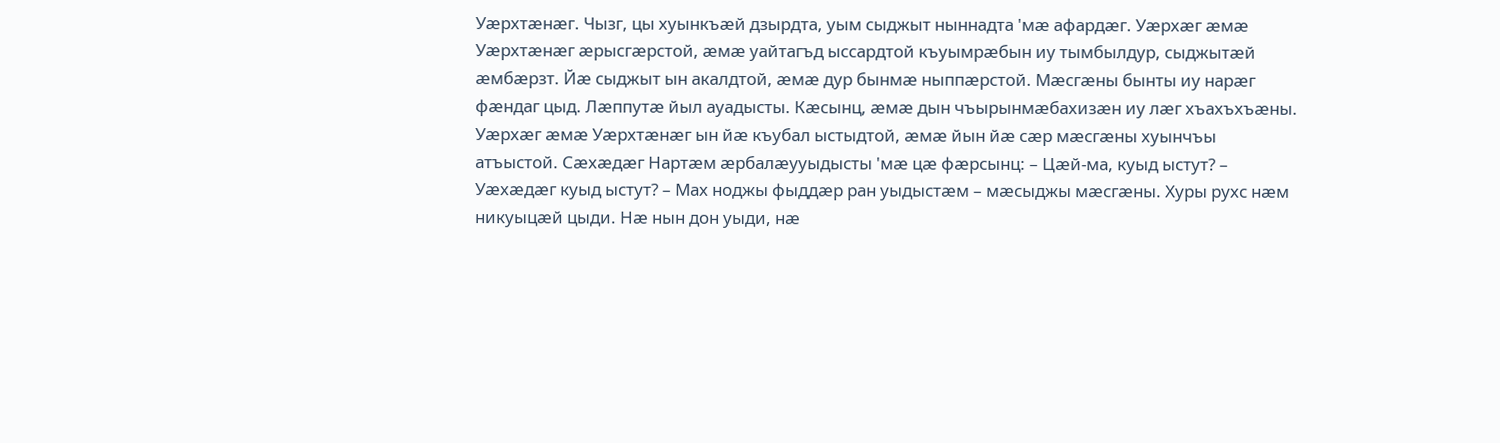Уæрхтæнæг. Чызг, цы хуынкъæй дзырдта, уым сыджыт ныннадта 'мæ афардæг. Уæрхæг æмæ Уæрхтæнæг æрысгæрстой, æмæ уайтагъд ыссардтой къуымрæбын иу тымбылдур, сыджытæй æмбæрзт. Йæ сыджыт ын акалдтой, æмæ дур бынмæ ныппæрстой. Мæсгæны бынты иу нарæг фæндаг цыд. Лæппутæ йыл ауадысты. Кæсынц, æмæ дын чъырынмæбахизæн иу лæг хъахъхъæны. Уæрхæг æмæ Уæрхтæнæг ын йæ къубал ыстыдтой, æмæ йын йæ сæр мæсгæны хуынчъы атъыстой. Сæхæдæг Нартæм æрбалæууыдысты 'мæ цæ фæрсынц: – Цæй-ма, куыд ыстут? – Уæхæдæг куыд ыстут? – Мах ноджы фыддæр ран уыдыстæм – мæсыджы мæсгæны. Хуры рухс нæм никуыцæй цыди. Нæ нын дон уыди, нæ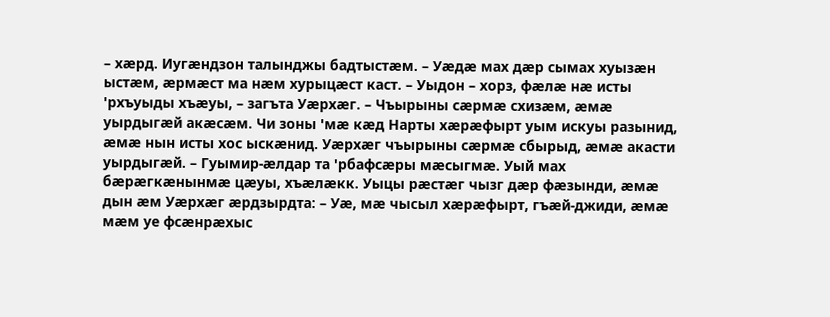– хæрд. Иугæндзон талынджы бадтыстæм. – Уæдæ мах дæр сымах хуызæн ыстæм, æрмæст ма нæм хурыцæст каст. – Уыдон – хорз, фæлæ нæ исты 'рхъуыды хъæуы, – загъта Уæрхæг. – Чъырыны сæрмæ схизæм, æмæ уырдыгæй акæсæм. Чи зоны 'мæ кæд Нарты хæрæфырт уым искуы разынид, æмæ нын исты хос ыскæнид. Уæрхæг чъырыны сæрмæ сбырыд, æмæ акасти уырдыгæй. – Гуымир-æлдар та 'рбафсæры мæсыгмæ. Уый мах бæрæгкæнынмæ цæуы, хъæлæкк. Уыцы рæстæг чызг дæр фæзынди, æмæ дын æм Уæрхæг æрдзырдта: – Уæ, мæ чысыл хæрæфырт, гъæй-джиди, æмæ мæм уе фсæнрæхыс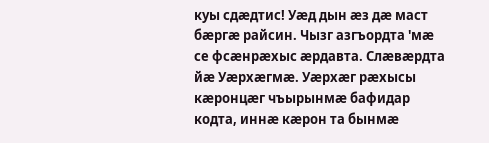куы сдæдтис! Уæд дын æз дæ маст бæргæ райсин. Чызг азгъордта 'мæ се фсæнрæхыс æрдавта. Слæвæрдта йæ Уæрхæгмæ. Уæрхæг рæхысы кæронцæг чъырынмæ бафидар кодта, иннæ кæрон та бынмæ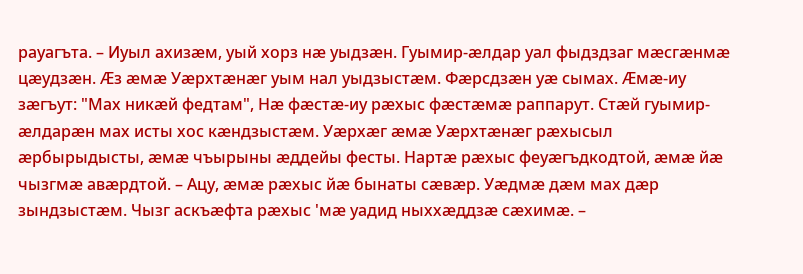рауагъта. – Иуыл ахизæм, уый хорз нæ уыдзæн. Гуымир-æлдар уал фыдздзаг мæсгæнмæ цæудзæн. Æз æмæ Уæрхтæнæг уым нал уыдзыстæм. Фæрсдзæн уæ сымах. Æмæ-иу зæгъут: "Мах никæй федтам", Нæ фæстæ-иу рæхыс фæстæмæ раппарут. Стæй гуымир-æлдарæн мах исты хос кæндзыстæм. Уæрхæг æмæ Уæрхтæнæг рæхысыл æрбырыдысты, æмæ чъырыны æддейы фесты. Нартæ рæхыс феуæгъдкодтой, æмæ йæ чызгмæ авæрдтой. – Ацу, æмæ рæхыс йæ бынаты сæвæр. Уæдмæ дæм мах дæр зындзыстæм. Чызг аскъæфта рæхыс 'мæ уадид ныххæддзæ сæхимæ. –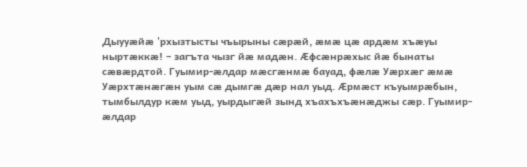Дыууæйæ 'рхызтысты чъырыны сæрæй, æмæ цæ ардæм хъæуы ныртæккæ! – загъта чызг йæ мадæн. Æфсæнрæхыс йæ бынаты сæвæрдтой. Гуымир-æлдар мæсгæнмæ бауад, фæлæ Уæрхæг æмæ Уæрхтæнæгæн уым сæ дымгæ дæр нал уыд. Æрмæст къуымрæбын, тымбылдур кæм уыд, уырдыгæй зынд хъахъхъæнæджы сæр. Гуымир-æлдар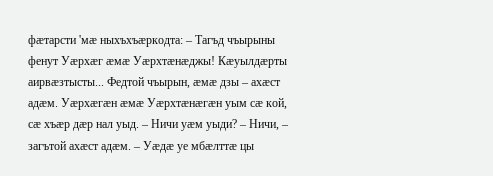фæтарсти 'мæ ныхъхъæркодта: – Тагъд чъырыны фенут Уæрхæг æмæ Уæрхтæнæджы! Кæуылдæрты аирвæзтысты... Федтой чъырын, æмæ дзы – ахæст адæм. Уæрхæгæн æмæ Уæрхтæнæгæн уым сæ кой, сæ хъæр дæр нал уыд. – Ничи уæм уыди? – Ничи, – загътой ахæст адæм. – Уæдæ уе мбæлттæ цы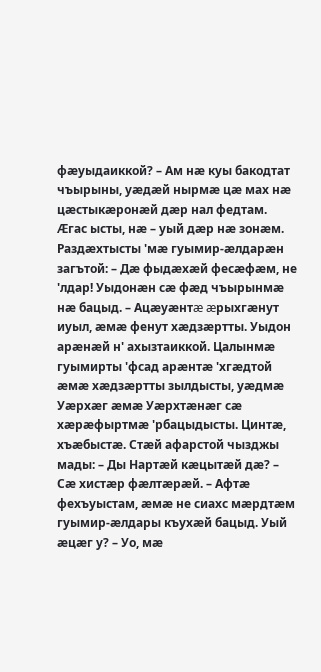фæуыдаиккой? – Ам нæ куы бакодтат чъырыны, уæдæй нырмæ цæ мах нæ цæстыкæронæй дæр нал федтам. Æгас ысты, нæ – уый дæр нæ зонæм. Раздæхтысты 'мæ гуымир-æлдарæн загътой: – Дæ фыдæхæй фесæфæм, не 'лдар! Уыдонæн сæ фæд чъырынмæ нæ бацыд. – Ацæуæнтæ æрыхгæнут иуыл, æмæ фенут хæдзæртты. Уыдон арæнæй н' ахызтаиккой. Цалынмæ гуымирты 'фсад арæнтæ 'хгæдтой æмæ хæдзæртты зылдысты, уæдмæ Уæрхæг æмæ Уæрхтæнæг сæ хæрæфыртмæ 'рбацыдысты. Цинтæ, хъæбыстæ. Стæй афарстой чызджы мады: – Ды Нартæй кæцытæй дæ? – Сæ хистæр фæлтæрæй. – Афтæ фехъуыстам, æмæ не сиахс мæрдтæм гуымир-æлдары къухæй бацыд. Уый æцæг у? – Уо, мæ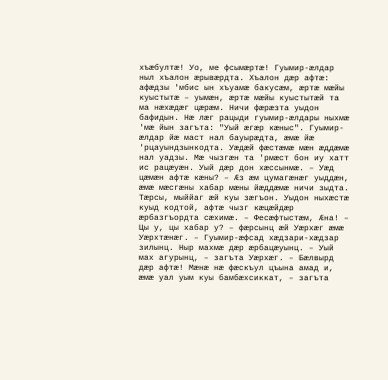хъæбултæ! Уо, ме фсымæртæ! Гуымир-æлдар ныл хъалон æрывæрдта. Хъалон дæр афтæ: афæдзы 'мбис ын хъуамæ бакусæм, æртæ мæйы куыстытæ – уымæн, æртæ мæйы куыстытæй та ма нæхæдæг цæрæм. Ничи фæрæзта уыдон бафидын. Нæ лæг рацыди гуымир-æлдары ныхмæ 'мæ йын загъта: "Уый æгæр кæныс". Гуымир-æлдар йæ маст нал бауырæдта, æмæ йæ 'рцауындзынкодта. Уæдæй фæстæмæ мæн æддæмæ нал уадзы. Мæ чызгæн та 'рмæст бон иу хатт ис рацæуæн. Уый дæр дон хæссынмæ. – Уæд цæмæн афтæ кæны? – Æз æм цумагæнæг уыддæн, æмæ мæсгæны хабар мæны йæддæмæ ничи зыдта. Тæрсы, мыййаг æй куы зæгъон. Уыдон ныхæстæ куыд кодтой, афтæ чызг кæцæйдæр æрбазгъордта сæхимæ. – Фесæфтыстæм, Æна! – Цы у, цы хабар у? – фæрсынц æй Уæрхæг æмæ Уæрхтæнæг. – Гуымир-æфсад хæдзари-хæдзар зилынц. Ныр махмæ дæр æрбацæуынц. – Уый мах агурынц, – загъта Уæрхæг. – Бæлвырд дæр афтæ! Мæнæ нæ фæскъул цъына амад и, æмæ уал уым куы бамбæхсиккат, – загъта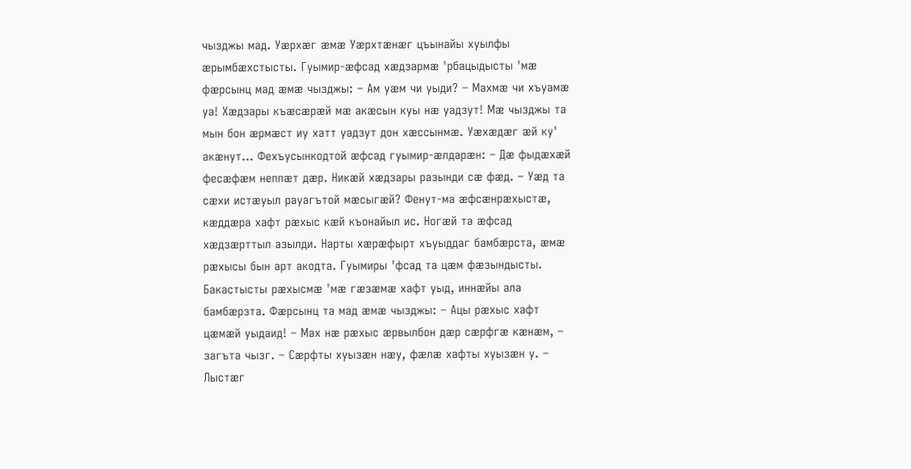чызджы мад. Уæрхæг æмæ Уæрхтæнæг цъынайы хуылфы æрымбæхстысты. Гуымир-æфсад хæдзармæ 'рбацыдысты 'мæ фæрсынц мад æмæ чызджы: – Ам уæм чи уыди? – Махмæ чи хъуамæ уа! Хæдзары къæсæрæй мæ акæсын куы нæ уадзут! Мæ чызджы та мын бон æрмæст иу хатт уадзут дон хæссынмæ. Уæхæдæг æй ку' акæнут... Фехъусынкодтой æфсад гуымир-æлдарæн: – Дæ фыдæхæй фесæфæм неппæт дæр. Никæй хæдзары разынди сæ фæд. – Уæд та сæхи истæуыл рауагътой мæсыгæй? Фенут-ма æфсæнрæхыстæ, кæддæра хафт рæхыс кæй къонайыл ис. Ногæй та æфсад хæдзæрттыл азылди. Нарты хæрæфырт хъуыддаг бамбæрста, æмæ рæхысы бын арт акодта. Гуымиры 'фсад та цæм фæзындысты. Бакастысты рæхысмæ 'мæ гæзæмæ хафт уыд, иннæйы ала бамбæрзта. Фæрсынц та мад æмæ чызджы: – Ацы рæхыс хафт цæмæй уыдаид! – Мах нæ рæхыс æрвылбон дæр сæрфгæ кæнæм, – загъта чызг. – Сæрфты хуызæн нæу, фæлæ хафты хуызæн у. – Лыстæг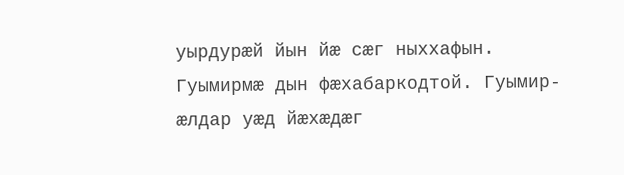уырдурæй йын йæ сæг ныххафын. Гуымирмæ дын фæхабаркодтой. Гуымир-æлдар уæд йæхæдæг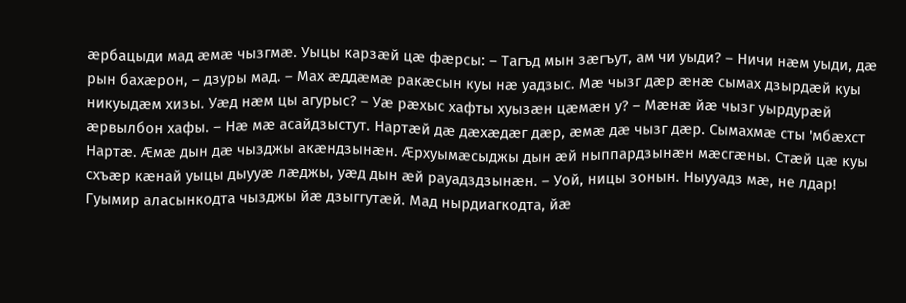æрбацыди мад æмæ чызгмæ. Уыцы карзæй цæ фæрсы: – Тагъд мын зæгъут, ам чи уыди? – Ничи нæм уыди, дæ рын бахæрон, – дзуры мад. – Мах æддæмæ ракæсын куы нæ уадзыс. Мæ чызг дæр æнæ сымах дзырдæй куы никуыдæм хизы. Уæд нæм цы агурыс? – Уæ рæхыс хафты хуызæн цæмæн у? – Мæнæ йæ чызг уырдурæй æрвылбон хафы. – Нæ мæ асайдзыстут. Нартæй дæ дæхæдæг дæр, æмæ дæ чызг дæр. Сымахмæ сты 'мбæхст Нартæ. Æмæ дын дæ чызджы акæндзынæн. Æрхуымæсыджы дын æй ныппардзынæн мæсгæны. Стæй цæ куы схъæр кæнай уыцы дыууæ лæджы, уæд дын æй рауадздзынæн. – Уой, ницы зонын. Ныууадз мæ, не лдар! Гуымир аласынкодта чызджы йæ дзыггутæй. Мад нырдиагкодта, йæ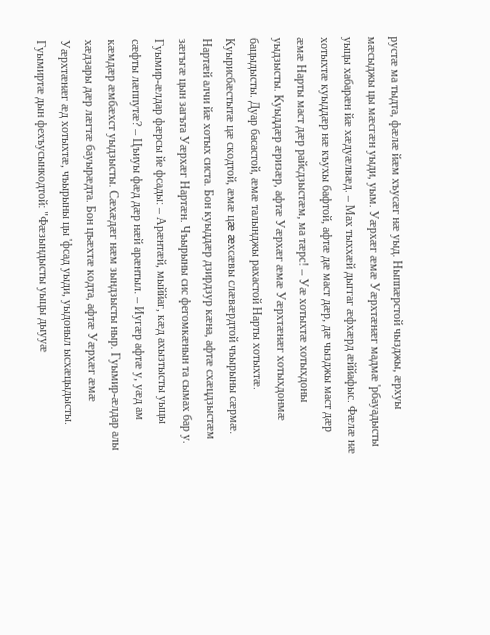рустæ ма тыдта, фæлæ йæм хъусæг нæ уыд. Ныппæрстой чызджы, æрхуы мæсыджы цы мæсгæн уыди, уым. Уæрхæг æмæ Уæрхтæнæг мадмæ 'рбауадысты уыцы хабарæн йæ хæдуæлвæд. – Мах тыххæй дыггаг æфхæрд æййафыс. Фæлæ нæ хотыхтæ куыддæр нæ къухы бафтой, афтæ дæ маст дæр, дæ чызджы маст дæр æмæ Нарты маст дæр райсдзыстæм, ма тæрс! – Уæ хотыхтæ хотыхдоны уыдзысты. Куыддæр æризæр, афтæ Уæрхæг æмæ Уæрхтæнæг хотыхдонмæ бацыдысты. Дуар басастой, æмæ талынджы рахастой Нарты хотыхтæ. Куырисбæстытæ цæ скодтой, æмæ цæ æхсæвы слæвæрдтой чъырыны сæрмæ. Нартæй алчи йæ хотых систа. Бон куыддæр дзирдзур кæна, афтæ схæцдзыстæм зæгъгæ цын загъта Уæрхæг Нартæн. Чъырыны сис фегомкæнын та сымах бар у. Гуымир-æлдар фæрсы йе фсады: – Арæнтæй, мыййаг, кæд ахызтысты уыцы сæфты лæппутæ? – Цъиуы фæд дæр нæй арæнтыл. – Иугæр афтæ у, уæд ам кæмдæр æмбæхст уыдзысты. Сæхæдæг нæм зындзысты ныр. Гуымир-æлдар алы хæдзары дæр лæгтæ бауырæдта. Бон цъæхтæ кодта, афтæ Уæрхæг æмæ Уæрхтæнæг æд хотыхтæ, чъырыны цы 'фсад уыди, уыдоныл ысхæцыдысты. Гуымиртæ дын фехъусынкодтой: "Фæзындысты уыцы дыууæ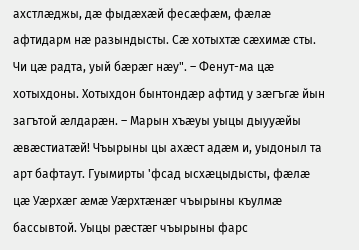ахстлæджы, дæ фыдæхæй фесæфæм, фæлæ афтидарм нæ разындысты. Сæ хотыхтæ сæхимæ сты. Чи цæ радта, уый бæрæг нæу". – Фенут-ма цæ хотыхдоны. Хотыхдон бынтондæр афтид у зæгъгæ йын загътой æлдарæн. – Марын хъæуы уыцы дыууæйы æвæстиатæй! Чъырыны цы ахæст адæм и, уыдоныл та арт бафтаут. Гуымирты 'фсад ысхæцыдысты, фæлæ цæ Уæрхæг æмæ Уæрхтæнæг чъырыны къулмæ бассывтой. Уыцы рæстæг чъырыны фарс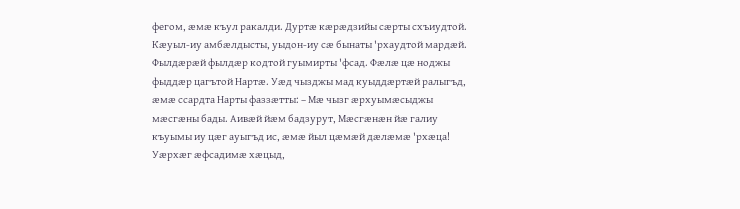фегом, æмæ къул ракалди. Дуртæ кæрæдзийы сæрты схъиудтой. Кæуыл-иу амбæлдысты, уыдон-иу сæ бынаты 'рхаудтой мардæй. Фылдæрæй фылдæр кодтой гуымирты 'фсад. Фæлæ цæ ноджы фыддæр цагътой Нартæ. Уæд чызджы мад куыддæртæй ралыгъд, æмæ ссардта Нарты фаззæтты: – Мæ чызг æрхуымæсыджы мæсгæны бады. Аивæй йæм бадзурут, Мæсгæнæн йæ галиу къуымы иу цæг ауыгъд ис, æмæ йыл цæмæй дæлæмæ 'рхæца! Уæрхæг æфсадимæ хæцыд,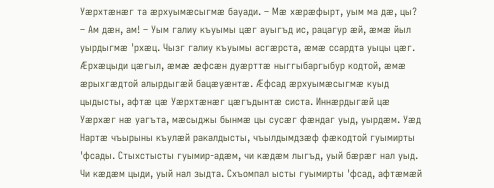Уæрхтæнæг та æрхуымæсыгмæ бауади. – Мæ хæрæфырт, уым ма дæ, цы? – Ам дæн, ам! – Уым галиу къуымы цæг ауыгъд ис, рацагур æй, æмæ йыл уырдыгмæ 'рхæц. Чызг галиу къуымы асгæрста, æмæ ссардта уыцы цæг. Æрхæцыди цæгыл, æмæ æфсæн дуæрттæ ныггыбаргыбур кодтой, æмæ æрыхгæдтой алырдыгæй бацæуæнтæ. Æфсад æрхуымæсыгмæ куыд цыдысты, афтæ цæ Уæрхтæнæг цæгъдынтæ систа. Иннæрдыгæй цæ Уæрхæг нæ уагъта, мæсыджы бынмæ цы сусæг фæндаг уыд, уырдæм. Уæд Нартæ чъырыны къулæй ракалдысты, чъылдымдзæф фæкодтой гуымирты 'фсады. Стыхстысты гуымир-адæм, чи кæдæм лыгъд, уый бæрæг нал уыд. Чи кæдæм цыди, уый нал зыдта. Схъомпал ысты гуымирты 'фсад, афтæмæй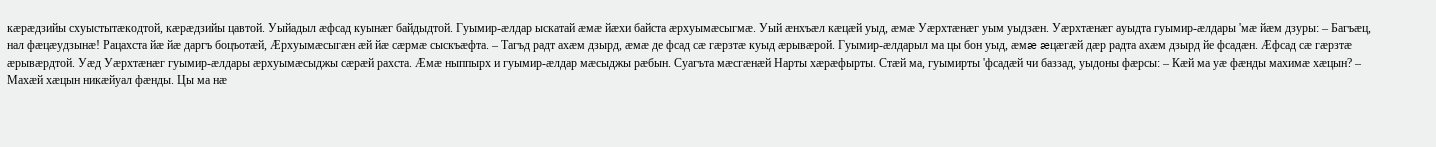кæрæдзийы схуыстытæкодтой, кæрæдзийы цавтой. Уыйадыл æфсад куынæг байдыдтой. Гуымир-æлдар ыскатай æмæ йæхи байста æрхуымæсыгмæ. Уый æнхъæл кæцæй уыд, æмæ Уæрхтæнæг уым уыдзæн. Уæрхтæнæг ауыдта гуымир-æлдары 'мæ йæм дзуры: – Багъæц, нал фæцæудзынæ! Рацахста йæ йæ даргъ боцъотæй, Æрхуымæсыгæн æй йæ сæрмæ сыскъæфта. – Тагъд радт ахæм дзырд, æмæ де фсад сæ гæрзтæ куыд æрывæрой. Гуымир-æлдарыл ма цы бон уыд, æмæ æцæгæй дæр радта ахæм дзырд йе фсадæн. Æфсад сæ гæрзтæ æрывæрдтой. Уæд Уæрхтæнæг гуымир-æлдары æрхуымæсыджы сæрæй рахста. Æмæ ныппырх и гуымир-æлдар мæсыджы рæбын. Суагъта мæсгæнæй Нарты хæрæфырты. Стæй ма, гуымирты 'фсадæй чи баззад, уыдоны фæрсы: – Кæй ма уæ фæнды махимæ хæцын? – Махæй хæцын никæйуал фæнды. Цы ма нæ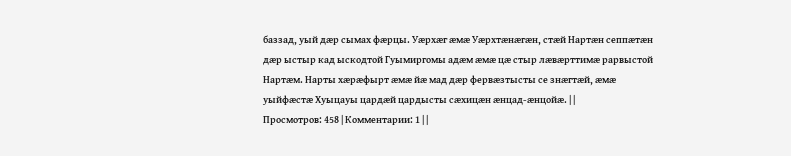баззад, уый дæр сымах фæрцы. Уæрхæг æмæ Уæрхтæнæгæн, стæй Нартæн сеппæтæн дæр ыстыр кад ыскодтой Гуымиргомы адæм æмæ цæ стыр лæвæрттимæ рарвыстой Нартæм. Нарты хæрæфырт æмæ йæ мад дæр фервæзтысты се знæгтæй, æмæ уыйфæстæ Хуыцауы цардæй цардысты сæхицæн æнцад-æнцойæ. | |
Просмотров: 458 | Комментарии: 1 | |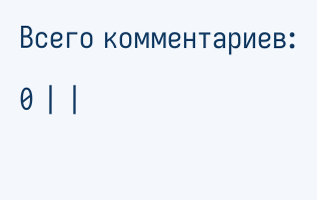Всего комментариев: 0 | |